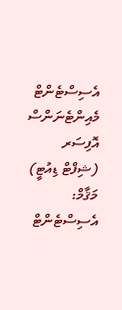އެސިސްޓެންޓް މެއިންޓެނަންސް އޮފިސަރ (ޝިފްޓް ޑިއުޓީ)
މަޤާމް:
އެސިސްޓެންޓް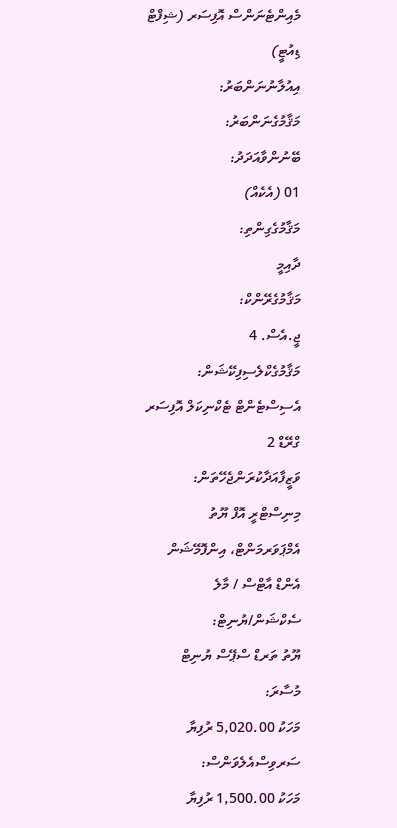މެއިންޓެނަންސް އޮފިސަރ (ޝިފްޓް ޑިއުޓީ)
އިއުލާނުނަންބަރު:
މަޤާމުގެނަންބަރު:
ބޭނުންވާއަދަދު:
01 (އެކެއް)
މަޤާމުގެގިންތި:
ދާއިމީ
މަޤާމުގެރޭންކް:
ޖީ.އެސް. 4
މަޤާމުގެކްލެސިފިކޭޝަން:
އެސިސްޓެންޓް ޓެކްނިކަލް އޮފިސަރ ގްރޭޑް 2
ވަޒީފާއަދާކުރަންޖެހޭތަން:
މިނިސްޓްރީ އޮފް ޔޫތު އެމްޕަވަރމަންޓް، އިންފޮމޭޝަން އެންޑް އާޓްސް / މާލެ
ސެކްޝަން/ޔުނިޓް:
ޔޫތު ތަރޑް ސްޕޭސް ޔުނިޓް
މުސާރަ:
މަހަކު 5,020.00 ރުފިޔާ
ސަރވިސްއެލެވަންސް:
މަހަކު 1,500.00 ރުފިޔާ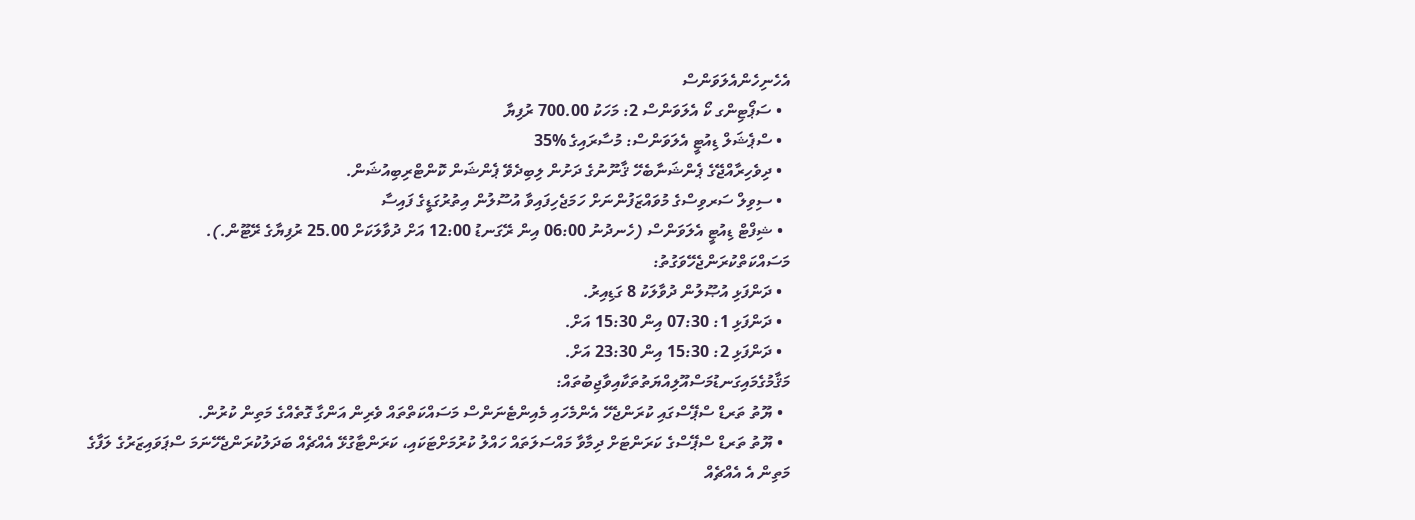އެހެނިހެންއެލަވަންސް
  • ސަޕޯޓިންގ ކޯ އެލަވަންސް 2: މަހަކު 700.00 ރުފިޔާ
  • ސްޕެޝަލް ޑިއުޓީ އެލަވަންސް: މުސާރައިގެ %35
  • ދިވެހިރާއްޖޭގެ ޕެންޝަނާބެހޭ ޤާނޫނުގެ ދަށުން ލިބިދެވޭ ޕެންޝަން ކޮންޓްރިބިއުޝަން.
  • ސިވިލް ސަރވިސްގެ މުވައްޒަފުންނަށް ހަމަޖެހިފައިވާ އުސޫލުން އިތުރުގަޑީގެ ފައިސާ
  • ޝިފްޓް ޑިއުޓީ އެލަވަންސް (ހެނދުނު 06:00 އިން ރޭގަނޑު 12:00 އަށް ދުވާލަކަށް 25.00 ރުފިޔާގެ ރޭޓޫން.).
މަސައްކަތްކުރަންޖެހޭވަގުތު:
  • ދަންފަޅި އުޞޫލުން ދުވާލަކު 8 ގަޑިއިރު.
  • ދަންފަޅި 1: 07:30 އިން 15:30 އަށް.
  • ދަންފަޅި 2: 15:30 އިން 23:30 އަށް.
މަޤާމުގެމައިގަނޑުމަސްއޫލިއްޔަތުތަކާއިވާޖިބުތައް:
  • ޔޫތު ތަރޑް ސްޕޭސްގައި ކުރަންޖެހޭ އެންމެހައި މެއިންޓެނަންސް މަސައްކަތްތައް ވެރިން އަންގާ ގޮތެއްގެ މަތިން ކުރުން.
  • ޔޫތު ތަރޑް ސްޕޭސްގެ ކަރަންޓަށް ދިމާވާ މައްސަލަތައް ހައްލު ކުރުމަށްޓަކައި، ކަރަންޓާގުޅޭ އެއްޗެއް ބަދަލުކުރަންޖެހޭނަމަ ސްޕަވައިޒަރުގެ ލަފާގެ މަތިން އެ އެއްޗެއް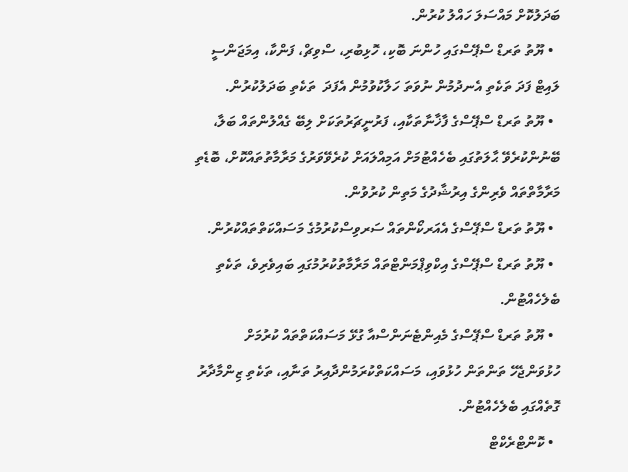ބަދަލުކޮށް މައްސަލަ ހައްލު ކުރުން.
  • ޔޫތު ތަރޑް ސްޕޭސްގައި ހުންނަ ބޮކި، ހޮޅިބުރި، ސްވިޗް، ފަންކާ، އިމަޖަންސީ ލައިޓް ފަދަ ތަކެތި އެނދުމުން ނުވަތަ ހަލާކުވުމުން އެފަދަ  ތަކެތި ބަދަލުކުރުން.
  • ޔޫތު ތަރޑް ސްޕޭސްގެ ފާޚާނާތަކާއި، ފަރުނީޗަރުތަކަށް ލިބޭ ގެއްލުންތައް ބަލާ، ބޭނުންކުރެވޭ ޙާލަތުގައި ބެހެއްޓުމަށް އަމިއްލައަށް ކުރެވޭވަރުގެ މަރާމާތުތައްކޮށް، ބޮޑެތި މަރާމާތްތައް ވެރިންގެ އިރުޝާދުގެ މަތިން ކުރުވުން.
  • ޔޫތު ތަރޑް ސްޕޭސްގެ އެއަރކޯންތައް ސަރވިސްކުރުމުގެ މަސައްކަތްތައްކުރުން.
  • ޔޫތު ތަރޑް ސްޕޭސްގެ އިކްވިޕްމަންޓްތައް މަރާމާތުކުރުމުގައި ބައިވެރިވެ، ތަކެތި ބެލެހެއްޓުން.
  • ޔޫތު ތަރޑް ސްޕޭސްގެ މެއިންޓެނަންސްއާ ގުޅޭ މަސައްކަތްތައް ކުރުމަށް ހުޅުވަންޖެހޭ ތަންތަން ހުޅުވައި، މަސައްކަތްކުރަމުންދާއިރު ތަނާއި، ތަކެތި ޒިންމާދާރު ގޮތެއްގައި ބެލެހެއްޓުން.
  • ކޮންޓްރެކްޓް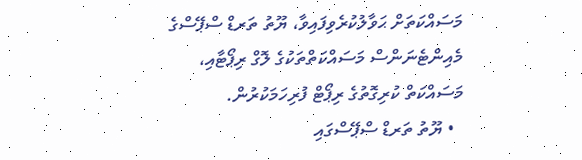މަސައްކަތަށް ޙަވާލުކުރެވިފައިވާ، ޔޫތު ތަރޑް ސްޕޭސްގެ މެއިންޓެނަންސް މަސައްކަތްތަކުގެ ލޮގް ރިޕޯޓާއި، މަސައްކަތް ކުރިގޮތުގެ ރިޕޯޓް ފުރިހަމަކުރުން.
  • ޔޫތު ތަރޑް ސްޕޭސްގައި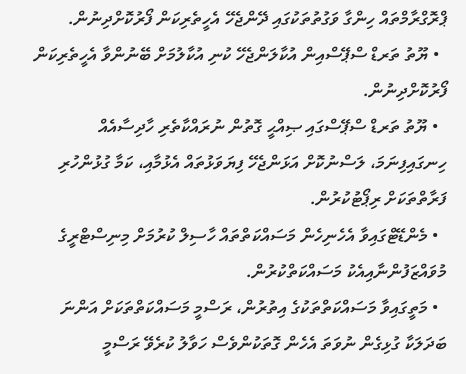ޕްރޮގްރާމްތައް ހިންގާ ވަގުތުތަކުގައި ދޭންޖެހޭ އެހީތެރިކަން ފޯރުކޮށްދިނުން.
  • ޔޫތު ތަރޑް ސްޕޭސްއިން އުކާލަންޖެހޭ ކުނި އުކާލުމަށް ބޭނުންވާ އެހީތެރިކަން ފޯރުކޮށްދިނުން.
  • ޔޫތު ތަރޑް ސްޕޭސްގައި ޞިއްޙީ ގޮތުން ނުރައްކާތެރި ހާދިސާއެއް ހިނގައިފިނަމަ، ލަސްނުކޮށް އަޅަންޖެހޭ ފިޔަވަޅުތައް އެޅުމާއި، ކަމާ ގުޅުންހުރި ފަރާތްތަކަށް ރިޕޯޓުކުރުން.
  • މެންޑޭޓްގައިވާ އެހެނިހެން މަސައްކަތްތައް ހާސިލް ކުރުމަށް މިނިސްޓްރީގެ މުވައްޒަފުންނާއިއެކު މަސައްކަތްކުރުން.
  • މަތީގައިވާ މަސައްކަތްތަކުގެ އިތުރުން، ރަސްމީ މަސައްކަތްތަކަށް އަންނަ ބަދަލަކާ ގުޅިގެން ނުވަތަ އެހެން ގޮތަކުންވެސް ހަވާލު ކުރެވޭ ރަސްމީ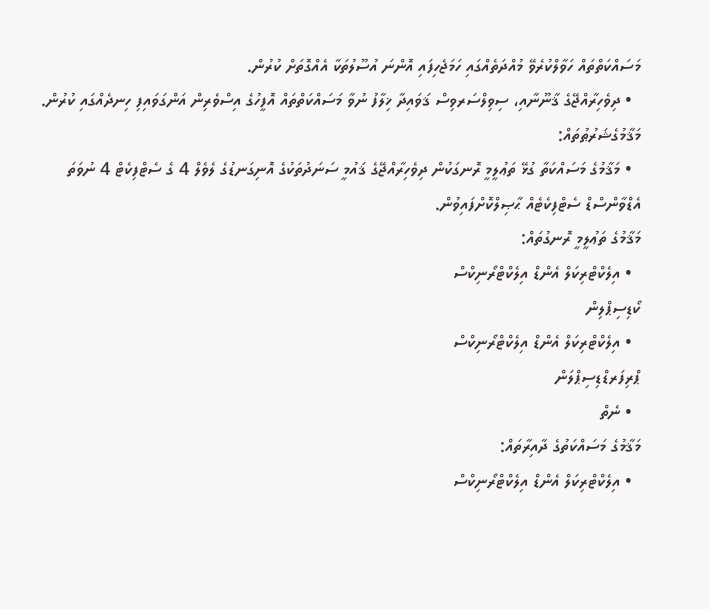މަސައްކަތްތައް ހަވާލްކުރެވޭ މުއްދަތެއްގައި ހަމަޖެހިފައި އޮންނަ އުސޫލުތަކާ އެއްގޮތަށް ކުރުން.
  • ދިވެހިރާއްޖޭގެ ޤާނޫނާއި، ސިވިލްސަރވިސް ޤަވައިދާ ޚިލާފު ނުވާ މަސައްކަތްތައް އޮފީހުގެ އިސްވެރިން އަންގަވައިފި ހިނދެއްގައި ކުރުން.
މަޤާމުގެޝަރުޠުތައް:
  • މަޤާމުގެ މަސައްކަތާ ގުޅޭ ތަޢުލީމީ ރޮނގަކުން ދިވެހިރާއްޖޭގެ ޤައުމީ ސަނަދުތަކުގެ އޮނިގަނޑުގެ ލެވެލް 4 ގެ ސެޓްފިކެޓް 4 ނުވަތަ އެޑްވާންސްޑް ސެޓްފިކެޓެއް ޙާޞިލްކޮށްފައިވުން.
މަޤާމުގެ ތަޢުލީމީ ރޮނގުތައް:
  • އިލެކްޓްރިކަލް އެންޑް އިލެކްޓްރޯނިކްސް
ކޯޑިސިޕްލިން
  • އިލެކްޓްރިކަލް އެންޑް އިލެކްޓްރޯނިކްސް
ޕްރިފަރޑްޑިސިޕްލަން
  • ނެތް
މަޤާމުގެ މަސައްކަތުގެ ދާއިރާތައް:
  • އިލެކްޓްރިކަލް އެންޑް އިލެކްޓްރޯނިކްސް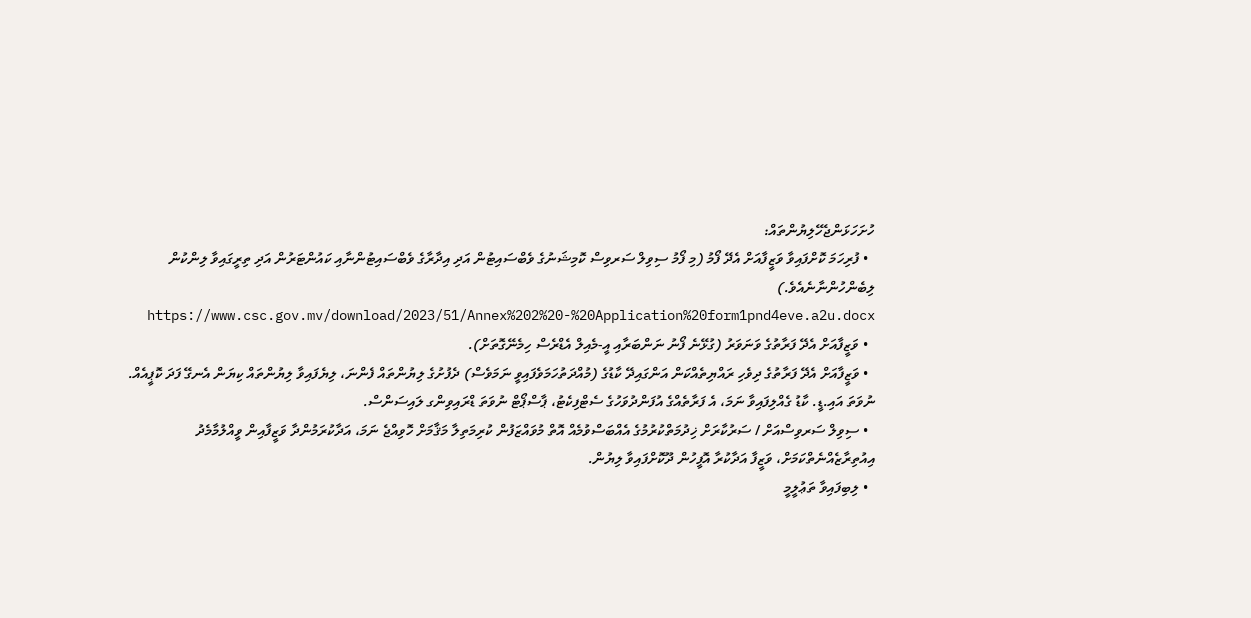ހުށަހަޅަންޖެހޭލިޔުންތައް:
  • ފުރިހަމަ ކޮށްފައިވާ ވަޒީފާއަށް އެދޭ ފޯމު (މި ފޯމު ސިވިލް ސަރވިސް ކޮމިޝަނުގެ ވެބްސައިޓުން އަދި އިދާރާގެ ވެބްސައިޓުންނާއި ކައުންޓަރުން އަދި ތިރީގައިވާ ލިންކުން ލިބެންހުންނާނެއެވެ.)  https://www.csc.gov.mv/download/2023/51/Annex%202%20-%20Application%20form1pnd4eve.a2u.docx
  • ވަޒީފާއަށް އެދޭ ފަރާތުގެ ވަނަވަރު (ގުޅޭނެ ފޯނު ނަންބަރާއި އީ-މެއިލް އެޑްރެސް ހިމެނޭގޮތަށް).
  • ވަޒީފާއަށް އެދޭ ފަރާތުގެ ދިވެހި ރައްޔިތެއްކަން އަންގައިދޭ ކާޑުގެ (މުއްދަތުހަމަވެފައިވީ ނަމަވެސް) ދެފުށުގެ ލިޔުންތައް ފެންނަ، ލިޔެފައިވާ ލިޔުންތައް ކިޔަން އެނގޭ ފަދަ ކޮޕީއެއް. ނުވަތަ އައި.ޑީ. ކާޑު ގެއްލިފައިވާ ނަމަ، އެ ފަރާތެއްގެ އުފަންދުވަހުގެ ސެޓްފިކެޓު، ޕާސްޕޯޓް ނުވަތަ ޑްރައިވިންގ ލައިސަންސް.
  • ސިވިލް ސަރވިސްއަށް / ސަރުކާރަށް ޚިދުމަތްކުރުމުގެ އެއްބަސްވުމެއް އޮތް މުވައްޒަފުން ކުރިމަތިލާ މަޤާމަށް ހޮވިއްޖެ ނަމަ، އަދާކުރަމުންދާ ވަޒީފާއިން ވީއްލުމާމެދު އިއުތިރާޒެއްނެތްކަމަށް، ވަޒީފާ އަދާކުރާ އޮފީހުން ދޫކޮށްފައިވާ ލިޔުން.
  • ލިބިފައިވާ ތަޢުލީމީ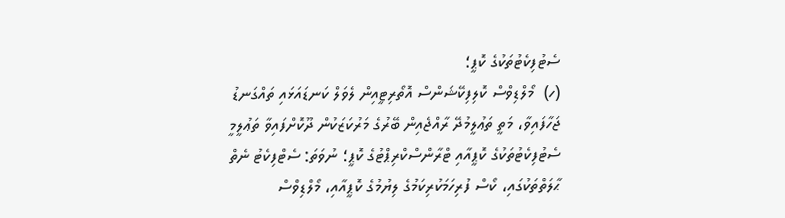ސެޓުފިކެޓުތަކުގެ ކޮޕީ؛
(ހ)  މޯލްޑިވްސް ކޮލިފިކޭޝަންސް އޮތޯރިޓީއިން ލެވަލް ކަނޑައަޅައި ތައްގަނޑު ޖަހާފައިވާ، މަތީ ތަޢުލީމުދޭ ރާއްޖެއިން ބޭރުގެ މަރުކަޒަކުން ދޫކޮށްފައިވާ ތަޢުލީމީ ސެޓުފިކެޓުތަކުގެ ކޮޕީއާއި ޓްރާންސްކްރިޕްޓުގެ ކޮޕީ؛ ނުވަތަ: ސެޓްފިކެޓު ނެތް ޙާލަތްތަކުގައި، ކޯސް ފުރިހަމަކުރިކަމުގެ ލިޔުމުގެ ކޮޕީއާއި، މޯލްޑިވްސް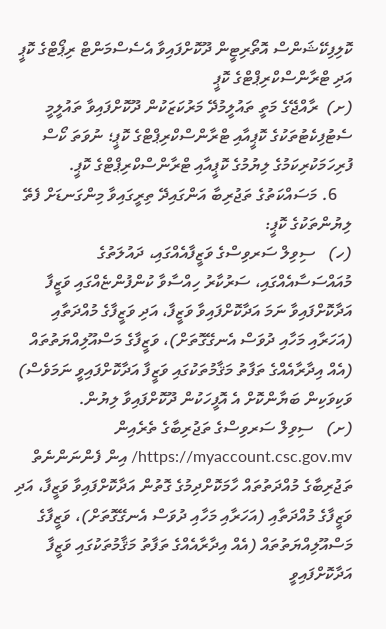ކޮލިފިކޭޝަންސް އޮތޯރިޓީން ދޫކޮށްފައިވާ އެސެސްމަންޓް ރިޕޯޓްގެ ކޮޕީ އަދި ޓްރާންސްކްރިޕްޓްގެ ކޮޕީ
(ށ)  ރާއްޖޭގެ މަތީ ތައުލީމުދޭ މަރުކަޒަކުން ދޫކޮށްފައިވާ ތައުލީމީ ސެޓުފިކެޓުތަކުގެ ކޮޕީއާއި ޓްރާންސްކްރިޕްޓްގެ ކޮޕީ؛ ނުވަތަ ކޯސް ފުރިހަމަކުރިކަމުގެ ލިޔުމުގެ ކޮޕީއާއި ޓްރާންސްކްރިޕްޓްގެ ކޮޕީ.
    6. މަސައްކަތުގެ ތަޖުރިބާ އަންގައިދޭ ތިރީގައިވާ މިންގަނޑަށް ފެތޭ ލިޔުންތަކުގެ ކޮޕީ:
(ހ)   ސިވިލް ސަރވިސްގެ ވަޒީފާއެއްގައި، ދައުލަތުގެ މުއައްސަސާއެއްގައި، ސަރުކާރު ހިއްސާވާ ކުންފުންޏެއްގައި ވަޒީފާ އަދާކޮށްފައިވާ ނަމަ އަދާކޮށްފައިވާ ވަޒީފާ، އަދި ވަޒީފާގެ މުއްދަތާއި (އަހަރާއި މަހާއި ދުވަސް އެނގޭގޮތަށް)، ވަޒީފާގެ މަސްއޫލިއްޔަތުތައް (އެއް އިދާރާއެއްގެ ތަފާތު މަޤާމުތަކުގައި ވަޒީފާ އަދާކޮށްފައިވީ ނަމަވެސް) ވަކިވަކިން ބަޔާންކޮށް އެ އޮފީހަކުން ދޫކޮށްފައިވާ ލިޔުން.
(ށ)   ސިވިލް ސަރވިސްގެ ތަޖުރިބާގެ ތެރެއިން https://myaccount.csc.gov.mv/ އިން ފެންނަންނެތް ތަޖުރިބާގެ މުއްދަތުތައް ހާމަކޮށްދިމުގެ ގޮތުން އަދާކޮށްފައިވާ ވަޒީފާ، އަދި ވަޒީފާގެ މުއްދަތާއި (އަހަރާއި މަހާއި ދުވަސް އެނގޭގޮތަށް)، ވަޒީފާގެ މަސްއޫލިއްޔަތުތައް (އެއް އިދާރާއެއްގެ ތަފާތު މަޤާމުތަކުގައި ވަޒީފާ އަދާކޮށްފައިވީ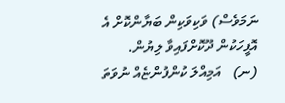ނަމަވެސް) ވަކިވަކިން ބަޔާންކޮށް އެ އޮފީހަކުން ދޫކޮށްފައިވާ ލިޔުން.
(ނ)   އަމިއްލަ ކުންފުންޏެއް ނުވަތަ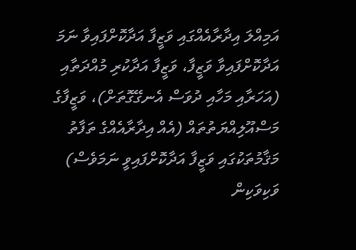އަމިއްލަ އިދާރާއެއްގައި ވަޒީފާ އަދާކޮށްފައިވާ ނަމަ އަދާކޮށްފައިވާ ވަޒީފާ، ވަޒީފާ އަދާކުރި މުއްދަތާއި (އަހަރާއި މަހާއި ދުވަސް އެނގޭގޮތަށް)، ވަޒީފާގެ މަސްއޫލިއްޔަތުތައް (އެއް އިދާރާއެއްގެ ތަފާތު މަޤާމުތަކުގައި ވަޒީފާ އަދާކޮށްފައިވީ ނަމަވެސް) ވަކިވަކިން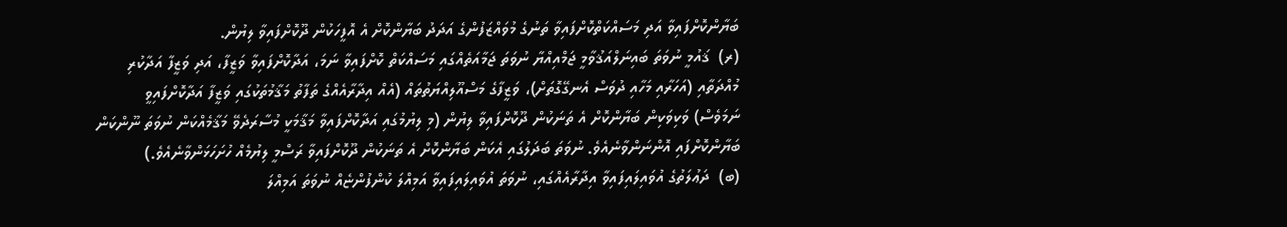ބަޔާންކޮށްފައިވާ އަދި މަސައްކަތްކޮށްފައިވާ ތަނުގެ މުވައްޒަފުންގެ އަދަދު ބަޔާންކޮށް އެ އޮފީހަކުން ދޫކޮށްފައިވާ ލިޔުން.
(ރ)  ޤައުމީ ނުވަތަ ބައިނަލްއަޤުވާމީ ޖަމްއިއްޔާ ނުވަތަ ޖަމާއަތެއްގައި މަސައްކަތް ކޮށްފައިވާ ނަމަ، އަދާކޮށްފައިވާ ވަޒީފާ، އަދި ވަޒީފާ އަދާކުރި މުއްދަތާއި (އަހަރާއި މަހާއި ދުވަސް އެނގޭގޮތަށް)، ވަޒީފާގެ މަސްއޫލިއްޔަތުތައް (އެއް އިދާރާއެއްގެ ތަފާތު މަޤާމުތަކުގައި ވަޒީފާ އަދާކޮށްފައިވީ ނަމަވެސް) ވަކިވަކިން ބަޔާންކޮށް އެ ތަނަކުން ދޫކޮށްފައިވާ ލިޔުން (މި ލިޔުމުގައި އަދާކޮށްފައިވާ މަޤާމަކީ މުސާރަދެވޭ މަޤާމެއްކަން ނުވަތަ ނޫންކަން ބަޔާންކޮށްފައި އޮންނަންވާނެއެވެ. ނުވަތަ ބަދަލުގައި އެކަން ބަޔާންކޮށް އެ ތަނަކުން ދޫކޮށްފައިވާ ރަސްމީ ލިޔުމެއް ހުށަހަޅަންވާނެއެވެ.)
(ބ)  ދަޢުލަތުގެ އުވައިލައިފައިވާ އިދާރާއެއްގައި، ނުވަތަ އުވައިލައިފައިވާ އަމިއްލަ ކުންފުންޏެއް ނުވަތަ އަމިއްލަ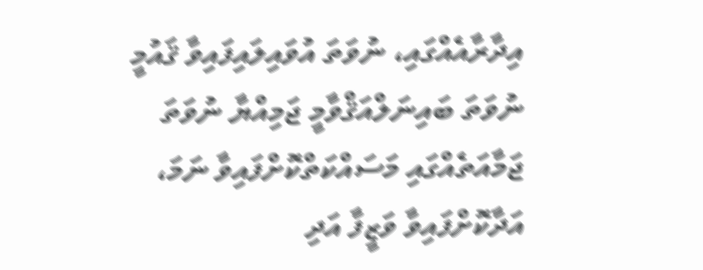އިދާރާއެއްގައި، ނުވަތަ އުވައިލައިފައިވާ ޤައުމީ ނުވަތަ ބައިނަލްއަޤްވާމީ ޖަމިއްޔާ ނުވަތަ ޖަމާއަތެއްގައި މަސައްކަތްކޮށްފައިވާ ނަމަ، އަދާކޮށްފައިވާ ވަޒީފާ އަދި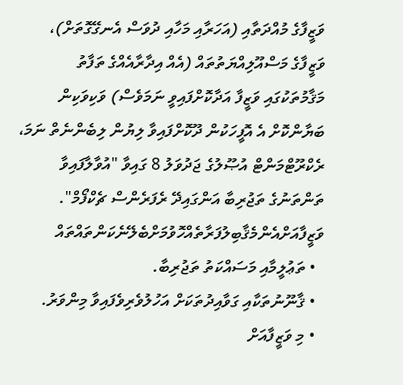ވަޒީފާގެ މުއްދަތާއި (އަހަރާއި މަހާއި ދުވަސް އެނގޭގޮތަށް)، ވަޒީފާގެ މަސްއޫލިއްޔަތުތައް (އެއް އިދާރާއެއްގެ ތަފާތު މަޤާމުތަކުގައި ވަޒީފާ އަދާކޮށްފައިވީ ނަމަވެސް) ވަކިވަކިން ބަޔާންކޮށް އެ އޮފީހަކުން ދޫކޮށްފައިވާ ލިޔުން ލިބެންނެތް ނަމަ، ރެކްރޫޓްމަންޓް އުޞޫލުގެ ޖަދުވަލު 8 ގައިވާ "އުވާލާފައިވާ ތަންތަނުގެ ތަޖުރިބާ އަންގައިދޭ ރެފަރެންސް ޗެކްފޯމް".
ވަޒީފާއަށްއެންމެޤާބިލުފަރާތެއްހޮވުމަށްބެލޭނެކަންތައްތައް
  • ތަޢުލީމާއި މަސައްކަތު ތަޖުރިބާ.
  • ޤާނޫނުތަކާއި ގަވާއިދުތަކަށް އަހުލުވެރިވެފައިވާ މިންވަރު.
  • މި ވަޒީފާއަށް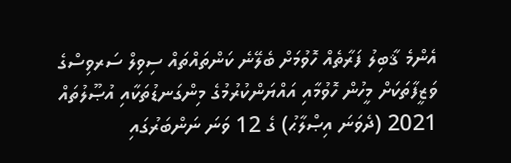އެންމެ ޤާބިލު ފަރާތެއް ހޮވުމަށް ބެލޭނެ ކަންތައްތައް ސިވިލް ސަރވިސްގެ ވަޒީފާތަކަށް މީހުން ހޮވުމާއި އައްޔަންކުރުމުގެ މިންގަނޑުތަކާއި އުޞޫލުތައް 2021 (ދެވަނަ އިޞްލާޙު) ގެ 12 ވަނަ ނަންބަރުގައި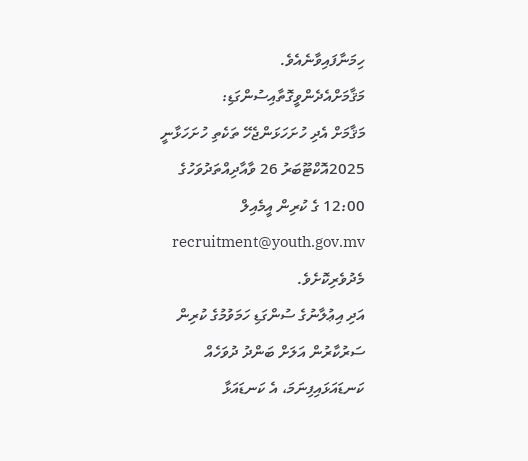ހިމަނާފައިވާނެއެވެ.
މަޤާމަށްއެދެންވީގޮތާއިސުންގަޑި:
މަޤާމަށް އެދި ހުށަހަޅަންޖެހޭ ތަކެތި ހުށަހަޅާނީ 2025އޮކްޓޫބަރު 26 ވާއާދިއްތަދުވަހުގެ 12:00 ގެ ކުރިން އީމެއިލް recruitment@youth.gov.mv މެދުވެރިކޮށެވެ.
އަދި އިޢުލާނުގެ ސުންގަޑި ހަމަވުމުގެ ކުރިން ސަރުކާރުން އަލަށް ބަންދު ދުވަހެއް ކަނޑައަޅައިފިނަމަ، އެ ކަނޑައަޅާ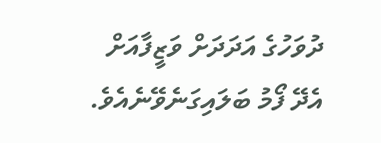ދުވަހުގެ އަދަދަށް ވަޒީފާއަށް އެދޭ ފޯމު ބަލައިގަނެވޭނެއެވެ.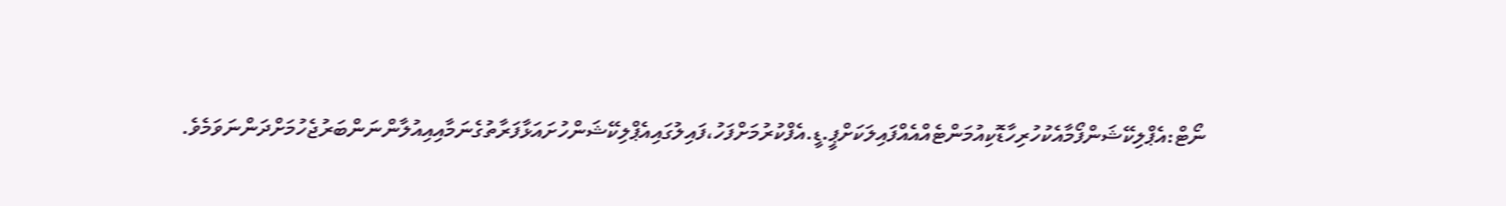ނޯޓް:އެޕްލިކޭޝަންފޯމާއެކުހުރިހާޑޮކިއުމަންޓެއްއެއްފައިލަކަށްޕީ.ޑީ.އެފްކުރުމަށްފަހު،ފައިލުގައިއެޕްލިކޭޝަންހުށައަޅާފަރާތުގެނަމާއިއިއުލާންނަންބަރުޖެހުމަށްދަންނަވަމެވެ.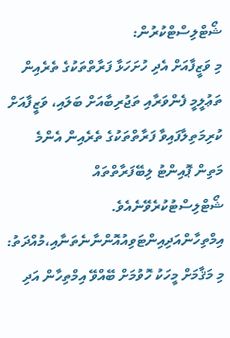ޝޯޓްލިސްޓްކުރުން:
މި ވަޒީފާއަށް އެދި ހުށަހަޅާ ފަރާތްތަކުގެ ތެރެއިން ތަޢުލީމީ ފެންވަރާއި ތަޖުރިބާއަށް ބަލައި، ވަޒީފާއަށް ކުރިމަތިލާފައިވާ ފަރާތްތަކުގެ ތެރެއިން އެންމެ މަތިން ޕޮއިންޓު ލިބޭފަރާތްތައް ޝޯޓްލިސްޓުކުރެވޭނެއެވެ.
އިމްތިހާންއަދިއިންޓަވިއުއޮންނާނެތަނާއި،މުއްދަތު:
މި މަޤާމަށް މީހަކު ހޮވުމަށް ބޭއްވޭ އިމްތިހާން އަދި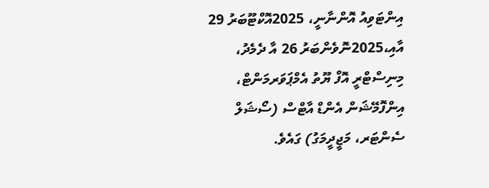އިންޓަވިއު އޮންނާނީ، 2025އޮކްޓޫބަރު 29 އާއި،2025ނޮވެންބަރު 26 އާ ދެމެދު، މިނިސްޓްރީ އޮފް ޔޫތު އެމްޕަވަރމަންޓް، އިންފޮމޭޝަން އެންޑް އާޓްސް (ސޯޝަލް ސެންޓަރ، މަޖީދީމަގު) ގައެވެ.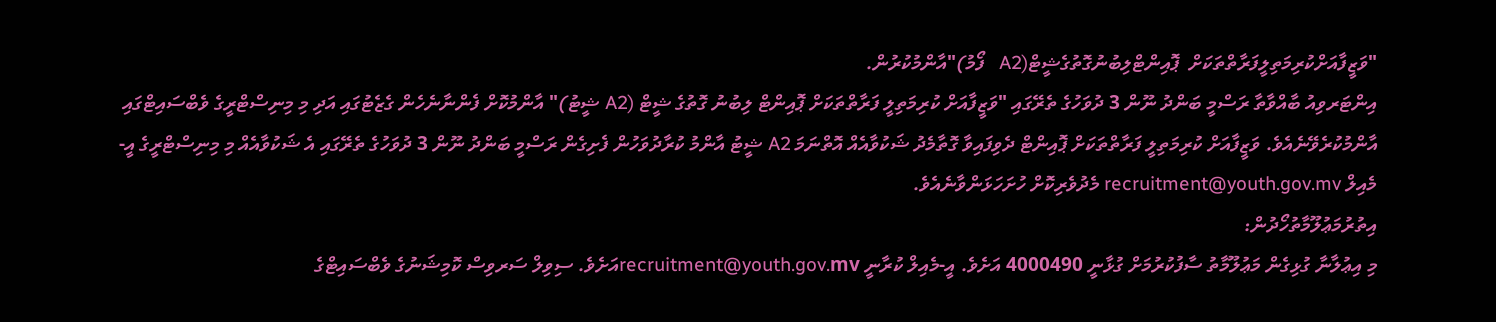"ވަޒީފާއަށްކުރިމަތިލީފަރާތްތަކަށް  ޕޮއިންޓްލިބުނުގޮތުގެޝީޓް(A2   ފޯމު)"އާންމުކުރުން.
އިންޓަރވިއު ބާއްވާތާ ރަސްމީ ބަންދު ނޫން 3 ދުވަހުގެ ތެރޭގައި "ވަޒީފާއަށް ކުރިމަތިލީ ފަރާތްތަކަށް ޕޮއިންޓް ލިބުނު ގޮތުގެ ޝީޓް (A2 ޝީޓު)" އާންމުކޮށް ފެންނާނެހެން ގެޒެޓުގައި އަދި މި މިނިސްޓްރީގެ ވެބްސައިޓްގައި އާންމުކުރެވޭނެއެވެ. ވަޒީފާއަށް ކުރިމަތިލީ ފަރާތްތަކަށް ޕޮއިންޓް ދެވިފައިވާ ގޮތާމެދު ޝަކުވާއެއް އޮތްނަމަ A2 ޝީޓު އާންމު ކުރާދުވަހުން ފެށިގެން ރަސްމީ ބަންދު ނޫން 3 ދުވަހުގެ ތެރޭގައި އެ ޝަކުވާއެއް މި މިނިސްޓްރީގެ އީ-މެއިލް recruitment@youth.gov.mv މެދުވެރިކޮށް ހުށަހަޅަންވާނެއެވެ.
އިތުރުމަޢުލޫމާތުހޯދުން:
މި އިޢުލާނާ ގުޅިގެން މަޢުލޫމާތު ސާފުކުރުމަށް ގުޅާނީ 4000490 އަށެވެ. އީ-މެއިލް ކުރާނީ recruitment@youth.gov.mvއަށެވެ. ސިވިލް ސަރވިސް ކޮމިޝަނުގެ ވެބްސައިޓްގެ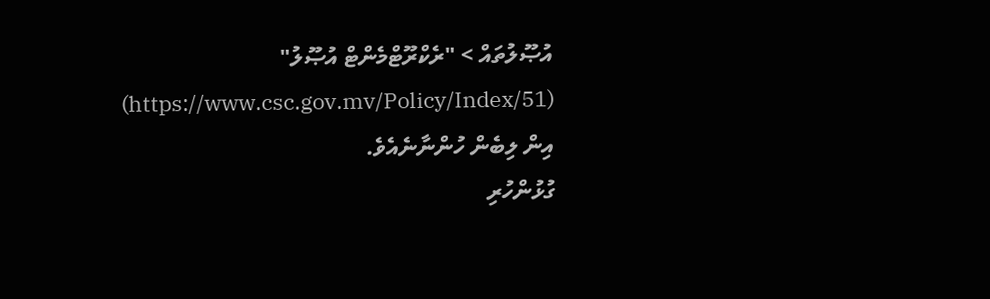އުޞޫލުތައް > "ރެކްރޫޓްމެންޓް އުޞޫލު" (https://www.csc.gov.mv/Policy/Index/51) އިން ލިބެން ހުންނާނެއެވެ.
ގުޅުންހުރި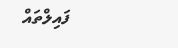ފައިލްތައް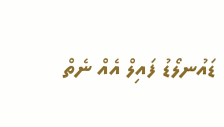ޑައުނލޯޑު ފައިލް އެއް ނެތް